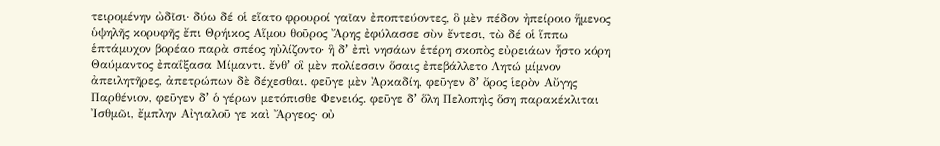τειρομένην ὠδῖσι· δύω δέ οἱ εἵατο φρουροί γαῖαν ἐποπτεύοντες, ὃ μὲν πέδον ἠπείροιο ἥμενος ὑψηλῆς κορυφῆς ἔπι Θρήικος Αἵμου θοῦρος Ἄρης ἐφύλασσε σὺν ἔντεσι, τὼ δέ οἱ ἵππω ἑπτάμυχον βορέαο παρὰ σπέος ηὐλίζοντο· ἣ δʼ ἐπὶ νησάων ἑτέρη σκοπὸς εὐρειάων ἧστο κόρη Θαύμαντος ἐπαΐξασα Μίμαντι. ἔνθʼ οἳ μὲν πολίεσσιν ὅσαις ἐπεβάλλετο Λητώ μίμνον ἀπειλητῆρες, ἀπετρώπων δὲ δέχεσθαι. φεῦγε μὲν Ἀρκαδίη, φεῦγεν δʼ ὄρος ἱερὸν Αὔγης Παρθένιον, φεῦγεν δʼ ὁ γέρων μετόπισθε Φενειός. φεῦγε δʼ ὅλη Πελοπηὶς ὅση παρακέκλιται Ἰσθμῶι, ἔμπλην Αἰγιαλοῦ γε καὶ Ἄργεος· οὐ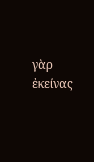γὰρ ἐκείνας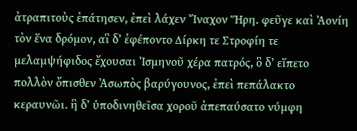ἀτραπιτοὺς ἐπάτησεν, ἐπεὶ λάχεν Ἴναχον Ἥρη. φεῦγε καὶ Ἀονίη τὸν ἕνα δρόμον, αἳ δʼ ἐφέποντο Δίρκη τε Στροφίη τε μελαμψήφιδος ἔχουσαι Ἰσμηνοῦ χέρα πατρός, ὃ δʼ εἵπετο πολλὸν ὄπισθεν Ἀσωπὸς βαρύγουνος, ἐπεὶ πεπάλακτο κεραυνῶι. ἣ δʼ ὑποδινηθεῖσα χοροῦ ἀπεπαύσατο νύμφη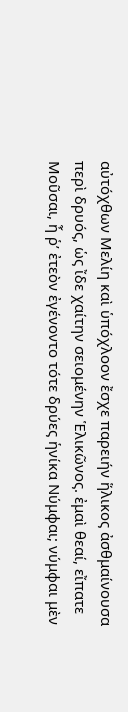αὐτόχθων Μελίη καὶ ὑπόχλοον ἔσχε παρειήν ἥλικος ἀσθμαίνουσα περὶ δρυός, ὡς ἴδε χαίτην σειομένην Ἑλικῶνος. ἐμαὶ θεαί, εἴπατε Μοῦσαι, ἦ ῥʼ ἐτεὸν ἐγένοντο τότε δρύες ἡνίκα Νύμφαι; νύμφαι μὲν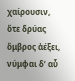χαίρουσιν, ὅτε δρύας ὄμβρος ἀέξει, νύμφαι δʼ αὖ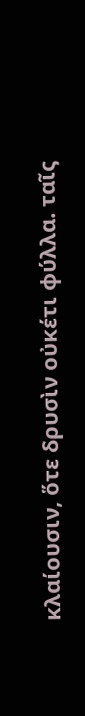κλαίουσιν, ὅτε δρυσὶν οὐκέτι φύλλα. ταῖς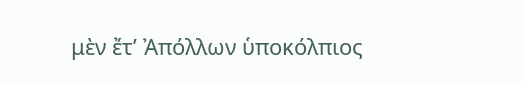μὲν ἔτʼ Ἀπόλλων ὑποκόλπιος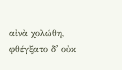αἰνὰ χολώθη, φθέγξατο δʼ οὐκ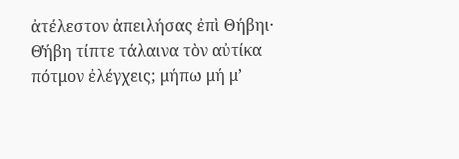ἀτέλεστον ἀπειλήσας ἐπὶ Θήβηι· Θ̔ήβη τίπτε τάλαινα τὸν αὐτίκα πότμον ἐλέγχεις; μήπω μή μʼ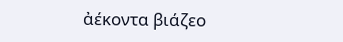ἀέκοντα βιάζεο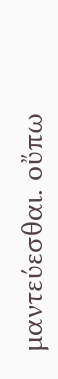μαντεύεσθαι. οὔπω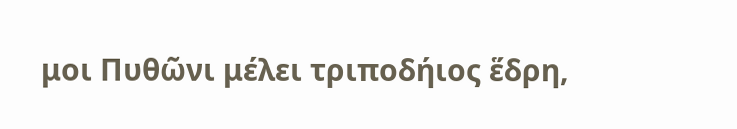μοι Πυθῶνι μέλει τριποδήιος ἕδρη,